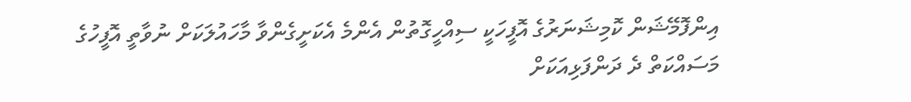އިންފޮމޭޝަން ކޮމިޝަނަރުގެ އޮފީހަކީ ސިއްހީގޮތުން އެންމެ އެކަށީގެންވާ މާހައުލަކަށް ނުވާތީ އޮފީހުގެ މަސައްކަތް ދެ ދަންފަޅިއަކަށް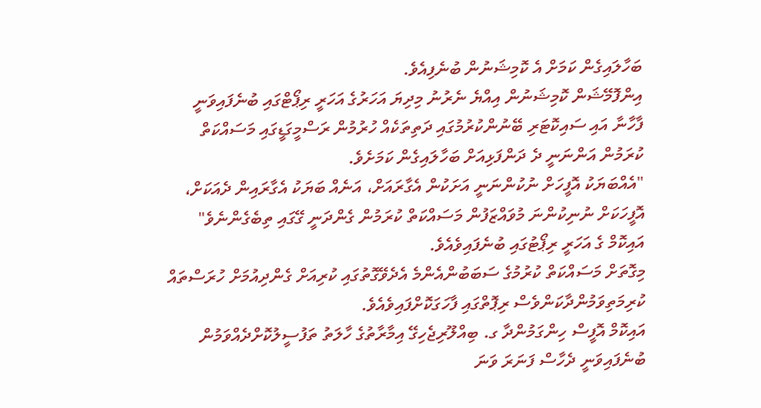ބަހާލައިގެން ކަމަށް އެ ކޮމިޝަނުން ބުނެފިއެވެ.
އިންފޮމޭޝަން ކޮމިޝަނުން އިއްޔެ ނެރުނު މިދިޔަ އަހަރުގެ އަހަރީ ރިޕޯޓްގައި ބުނެފައިވަނީ ފާހާނާ އައި ސައިކޮޓަރި ބޭނުންކުރުމުގައި ދަތިތަކެއް ހުރުމުން ރަސްމީގަޑީގައި މަސައްކަތް ކުރަމުން އަންނަނީ ދެ ދަންފަޅިއަށް ބަހާލައިގެން ކަމަށެވެ.
"އެއްބަޔަކު އޮފީހަށް ނުކުންނަނީ އަށަކުން އެގާރައަށް، އަނެއް ބަޔަކު އެގާރައިން ދެއަކަށް، އޮފީހަކަށް ނުނިކުންނަ މުވައްޒަފުން މަސައްކަތް ކުރަމުން ގެންދަނީ ގޭގައި ތިބެގެންނެވެ" އައިކޮމް ގެ އަހަރީ ރިޕޯޓުގައި ބުނެފައިވެއެވެ.
މިގޮތަށް މަސައްކަތް ކުރުމުގެ ސަބަބުންއެންމެ އެދެވޭގޮތުގައި ކުރިއަށް ގެންދިއުމަށް ހުރަސްތައް ކުރިމަތިވަމުންދާކަންވެސް ރިޕޮތްގައި ފާހަގަކޮށްފައިވެއެވެ.
އައިކޮމް އޮފީސް ހިންގަމުންދާ ގ. ބިއްލޫރިޖެހިގޭ އިމާރާތުގެ ހާލަތު ތަފުސީލުކޮށްދެއްވަމުން ބުނެފައިވަނީ ދެހާސް ފަނަރަ ވަނަ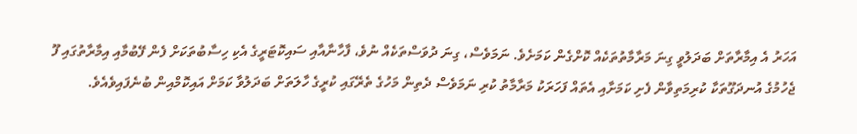އަހަރު އެ އިމާރާތަށް ބަދަލުވީ ގިނަ މަރާމާތުތަކެއް ކޮށްގެން ކަމަށެވެ. ނަމަވެސް، ގިނަ ދުވަސްތަކެއް ނުވެ، ފާހާނާއާއި ސައިކޮޓަރީގެ އެކި ހިސާބުތަކަށް ފެން ފޭބުމާއި އިމާރާތުގައި ފޫ ޖެހުމުގެ އުނދަގޫތަކާ ކުރިމަތިވާން ފެށި ކަމަށާއި އެތައް ފަހަރަކު މަރާމާތު ކުރި ނަމަވެސް ދެތިން މަހުގެ ތެރޭގައި ކުރީގެ ހާލަތަށް ބަދަލުވާ ކަމަށް އައިކޮމްއިން ބުނެފައިވެއެވެ.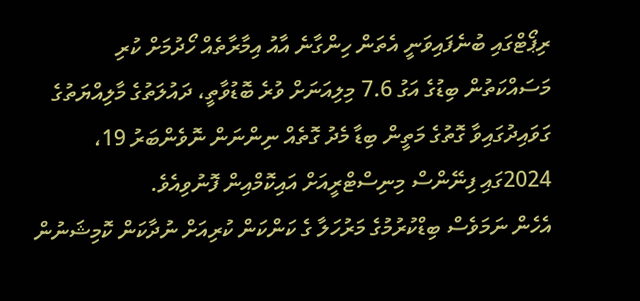ރިޕޯޓްގައި ބުނެފައިވަނީ އެތަން ހިންގާނެ އާއު އިމާރާތެއް ހޯދުމަށް ކުރި މަސައްކަތުން ބިޑުގެ އަގު 7.6 މިލިއަނަށް ވުރެ ބޮޑުވާތީ، ދައުލަތުގެ މާލިއްޔަތުގެ ގަވައިދުގައިވާ ގޮތުގެ މަތީން ބިޑާ މެދު ގޮތެއް ނިންނަން ނޮވެންބަރު 19، 2024ގައި ފިނޭންސް މިނިސްޓްރީއަށް އައިކޮމްއިން ފޮނުވިއެވެ.
އެހެން ނަމަވެސް ބިޑްކުރުމުގެ މަރުހަލާ ގެ ކަންކަން ކުރިއަށް ނުދާކަން ކޮމިޝަނުން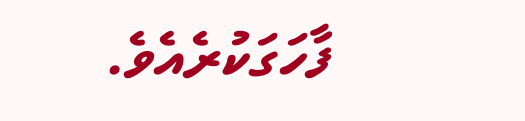ފާހަގަކުރެއެވެ.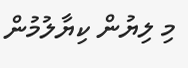މި ލިޔުން ކިޔާލުމުން